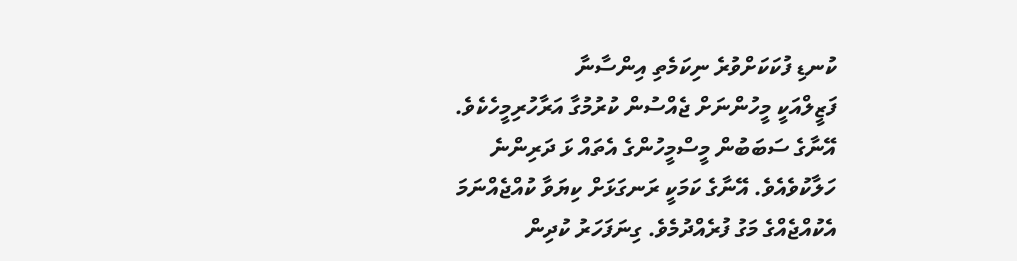ކުނޑި ފުކަކަށްވުރެ ނިކަމެތި އިންސާނާ
ފަޒީލްއަކީ މީހުންނަށް ޖެއްސުން ކުރުމުގާ އަރާހުރިމީހެކެވެ. އޭނާގެ ސަބަބުން މީސްމީހުންގެ އެތައް ޅަ ދަރިންނެ ހަލާކުވެއެވެ. އޭނާގެ ކަމަކީ ރަނގަޅަށް ކިޔަވާ ކުއްޖެއްނަމަ އެކުއްޖެއްގެ މަގު ފުރެއްދުމެވެ. ގިނަފަހަރު ކުދިން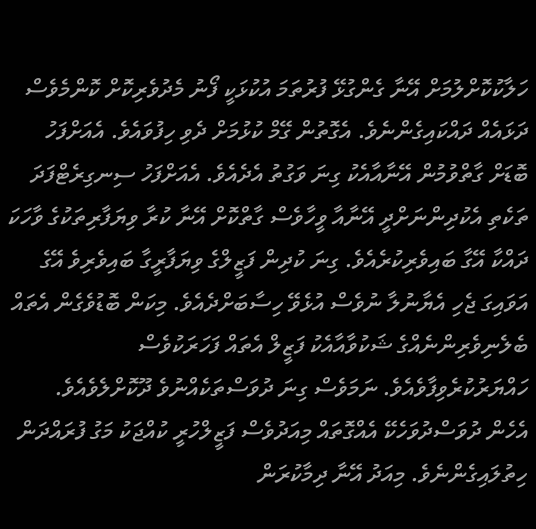ހަލާކުކޮށްލުމަށް އޭނާ ގެންގުޅޭ ފުރުތަމަ އުކުޅަކީ ފޯނު މެދުވެރިކޮށް ކޮންމެވެސް ދަޅައެއް ދައްކައިގެންނެވެ. އެގޮތުން ގޭމް ކުޅުމަށް ދެވި ހިފުވައެވެ. އެއަށްފަހު ބޮޑަށް ގާތްވުމުން އޭނާއާއެކު ގިނަ ވަގުތު އެދެއެވެ. އެއަށްފަހު ސިނގިރެޓްފަދަ ތަކެތި އެކުދިންނަށްދީ އޭނާއާ ވީހާވެސް ގާތްކޮށް އޭނާ ކުރާ ވިޔަފާރިތަކުގެ ވާހަކަ ދައްކާ އޭގާ ބައިވެރިކުރެއެވެ. ގިނަ ކުދިން ފަޒީލްގެ ވިޔަފާރީގާ ބައިވެރިވެ އޭގެ އަވައިގަ ޖެހި އެޔާނުލާ ނުވެސް އުޅެވޭ ހިސާބަށްދެއެވެ. މިކަން ބޮޑުވެގެން އެތައް ބެލެނިވެރިންނެއްގެ ޝަކުވާއާއެކު ފަޒީލް އެތައް ފަހަރަކުވެސް ހައްޔަރުކުރެވިފާވެއެވެ. ނަމަވެސް ގިނަ ދުވަސްތަކެއްނުވެ ދޫކޮށްލެވެއެވެ.
އެހެން ދުވަސްދުވަހެކޭ އެއްގޮތައް މިއަދުވެސް ފަޒީލްހުރީ ކުއްޖަކު މަގު ފުރައްދަން ހިތުލައިގެންނެވެ. މިއަދު އޭނާ ދިމާކުރަން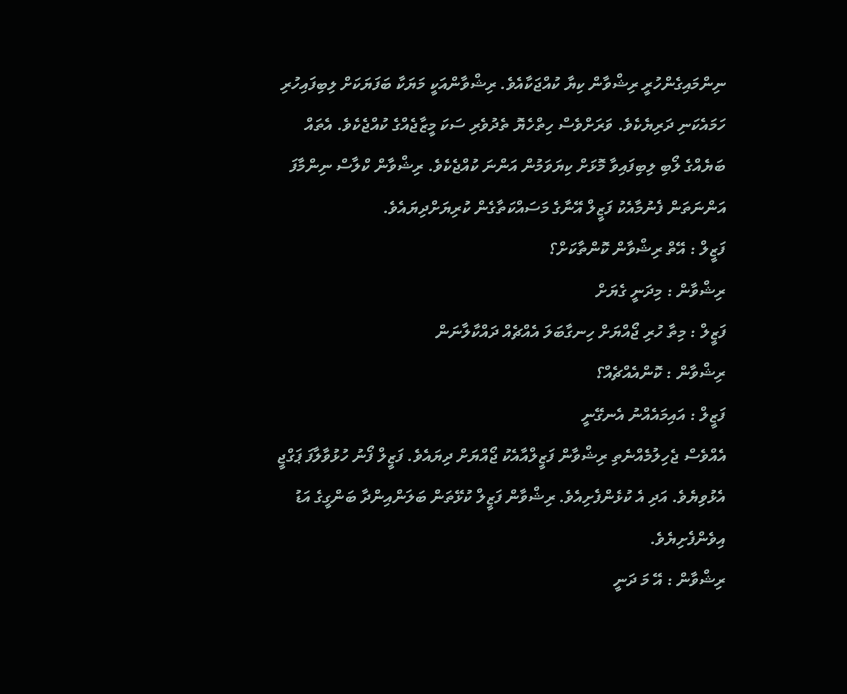ނިންމައިގެންހުރީ ރިޝްވާން ކިޔާ ކުއްޖަކާއެވެ. ރިޝްވާންއަކީ މަޔަކާ ބަފަޔަކަށް ލިބިފައިހުރި ހަމައެކަނި ދަރިޔެކެވެ. ވަރަށްވެސް ހިތްހެޔޮ ތެދުވެރި ސަކަ މީޒާޖެއްގެ ކުއްޖެކެވެ. އެތައް ބަޔެއްގެ ލޯބި ލިބިފައިވާ މޮޅަށް ކިޔަވަމުން އަންނަ ކުއްޖެކެވެ. ރިޝްވާން ކްލާސް ނިންމާފަ އަންނަތަން ފެނުމާއެކު ފަޒީލް އޭނާގެ މަސައްކަތާގެން ކުރިޔަށްދިޔައެވެ.
ފަޒީލް : އޭތް ރިޝްވާން ކޮންތާކަށް؟
ރިޝްވާން : މިދަނީ ގެޔަށް
ފަޒީލް : މިތާ ހުރި ޖޯއްޔަށް ހިނގާބަލަ އެއްޗެއް ދައްކާލާނަން
ރިޝްވާން : ކޮންއެއްޗެއް؟
ފަޒީލް : އައިމައެއްނު އެނގޭނީ
އެއްވެސް ޖެހިލުމެއްނެތި ރިޝްވާން ފަޒީލްއާއެކު ޖޯއްޔަށް ދިޔައެވެ. ފަޒީލް ފޯނު ހުޅުވާލާފަ ޕަގްޖީ އެޅުވިޔެވެ. އަދި އެ ކުޅެންފެށިއެވެ. ރިޝްވާން ފަޒީލް ކުޅޭތަން ބަލަންއިންދާ ބަންގީގެ އަޑު އިވެންފެށިޔެވެ.
ރިޝްވާން : އޭ މަ ދަނީ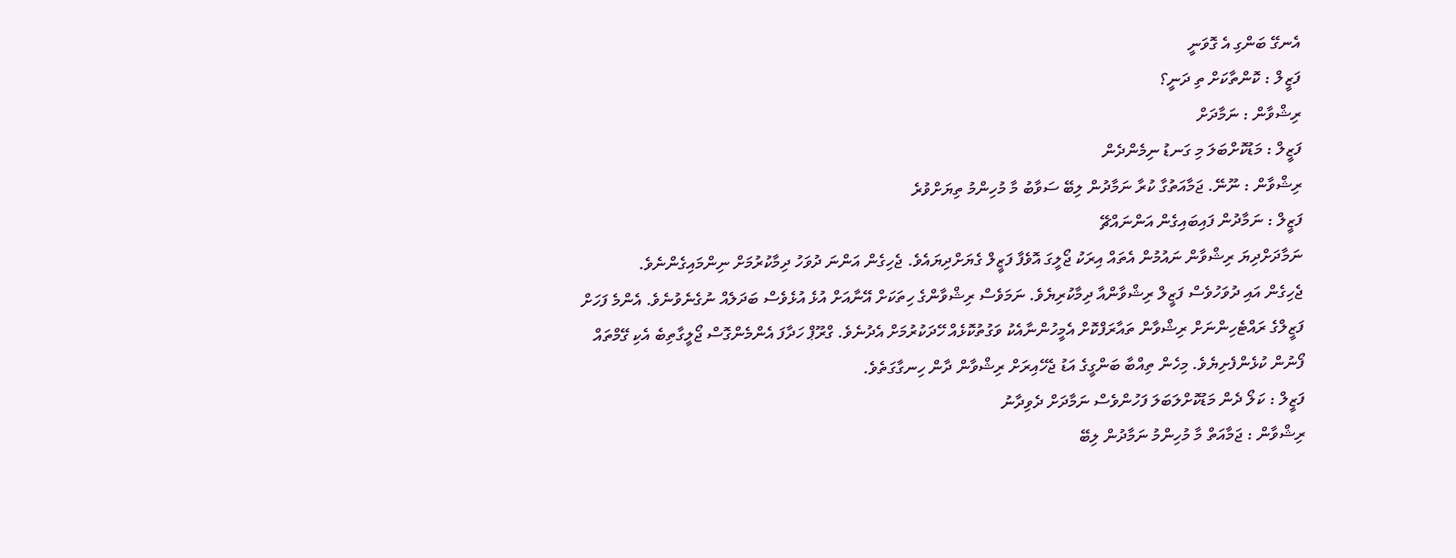އެނގޭ ބަންގި އެ ގޮވަނީ
ފަޒީލް : ކޮންތާކަށް ތި ދަނީ؟
ރިޝްވާން : ނަމާދަށް
ފަޒީލް : މަޑުކޮށްބަލަ މި ގަނޑު ނިމެންދެން
ރިޝްވާން : ނޫނޭ. ޖަމާއަތުގާ ކުރާ ނަމާދުން ލިބޭ ސަވާބު މާ މުހިންމު ތިޔަށްވުރެ
ފަޒީލް : ނަމާދުން ފައިބައިގެން އަންނައްޗޭ
ނަމާދަށްދިޔަ ރިޝްވާން ނައުމުން އެތައް އިރަކު ޖޯލީގަ އޮވެފާ ފަޒީލް ގެޔަށްދިޔައެވެ. ޖެހިގެން އަންނަ ދުވަހު ދިމާކުރުމަށް ނިންމައިގެންނެވެ.
ޖެހިގެން އައި ދުވަހުވެސް ފަޒީލް ރިޝްވާންއާ ދިމާކުރިޔެވެ. ނަމަވެސް ރިޝްވާންގެ ހިތަކަށް އޭނާއަށް އުޅެ އުޅެވެސް ބަދަލެއް ނުގެނެވުނެވެ. އެންމެ ފަހަށް ފަޒީލްގެ ރައްޓެހިންނަށް ރިޝްވާން ތައާރަފްކޮށް އެމީހުންނާއެކު ވަގުތުކޮޅެއް ހޭދަކުރުމަށް އެދުނެވެ. ގްރޫޕް ހަދާފަ އެންމެންގޮސް ޖޯލީގާތިބެ އެކި ގޭމްތައް ފޯނުން ކުޅެންފެށިޔެވެ. މިހެން ތިއްބާ ބަންގީގެ އަޑު ޖެހޭއިރަށް ރިޝްވާން ދާން ހިނގާގަތެވެ.
ފަޒީލް : ކަލޯ ދެން މަޑުކޮށްލަބަލަ ފަހުންވެސް ނަމާދަށް ދެވިދާނު
ރިޝްވާން : ޖަމާއަތް މާ މުހިންމު ނަމާދުން ލިބޭ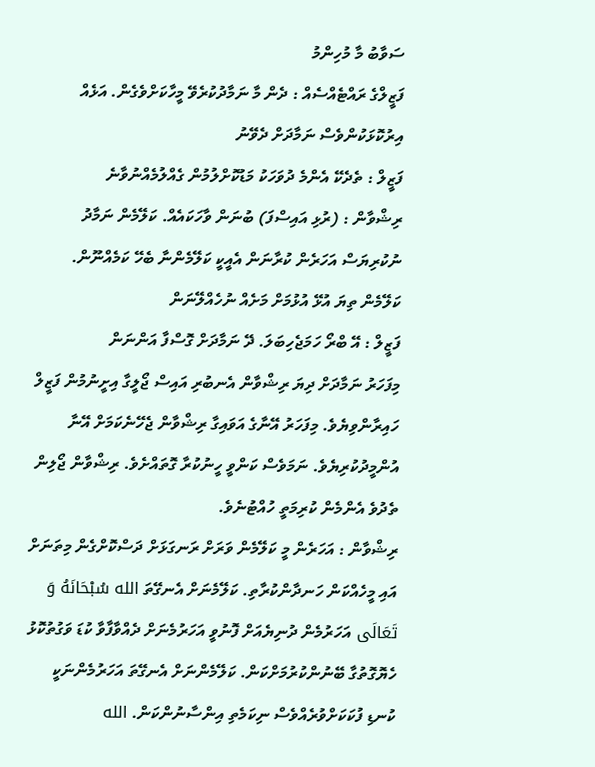ސަވާބު މާ މުހިންމު
ފަޒީލްގެ ރައްޓެއްސެއް : ދެން މާ ނަމާދުކުރެވޭ މީހާކަށްވެގެން. އަޅެއް އިރުކޮޅަކުންވެސް ނަމާދަށް ދެވޭނު
ފަޒީލް : ތެދެކޭ އެންމެ ދުވަހަކު މަޑުކޮށްލުމުން ގެއްލުމެއްނުވާނެ
ރިޝްވާން : (ރުޅި އައިސްފަ) ބުނަން ވާހަކައެއް. ކަލޭމެން ނަމާދު ނުކުރިޔަސް އަހަރެން ކުރާނަން އެއީކީ ކަލޭމެންނާ ބެހޭ ކަމެއްނޫން. ކަލޭމެން ތިޔަ އުޅޭ އުޅުމަށް މަށެއް ނުހެއްލޭނަން
ފަޒީލް : އޭ ބްރޯ ހަމަޖެހިބަލަ. ދޭ ނަމާދަށް ގޮސްފާ އަންނަން
މިފަހަރު ނަމާދަށް ދިޔަ ރިޝްވާން އެނބުރި އައިސް ޖޯލީގާ އިށީނުމުން ފަޒީލް ހައިރާންވިޔެވެ. މިފަހަރު އޭނާގެ އަވައިގާ ރިޝްވާން ޖެހޭނެކަމަށް އޭނާ އުންމީދުކުރިޔެވެ. ނަމަވެސް ކަންވީ ހީނުކުރާ ގޮތައްށެވެ. ރިޝްވާން ޖޯލިން ތެދުވެ އެންމެން ކުރިމަތީ ހުއްޓުނެވެ.
ރިޝްވާން : އަހަރެން މީ ކަލޭމެން ވަރަށް ރަނގަޅަށް ދަސްކޮށްގެން މިތަނަށް އައި މީހެއްކަން ހަނދާންކުރާތި. ކަލޭމެނަށް އެނގޭތަ الله سُبْحَانَهُ وَ تَعَالَى އަހަރުމެން ދުނިޔެއަށް ފޮނުވީ އަހަރުމެނަށް ދެއްވާފާވާ ކުޑަ ވަގުތުކޮޅު ހެޔޮގޮތުގާ ބޭނުންކުރުމަށްކަން. ކަލޭމެންނަށް އެނގޭތަ އަހަރުމެންނަކީ ކުނޑި ފުކަކަށްވުރެއްވެސް ނިކަމެތި އިންސާނުންކަން. الله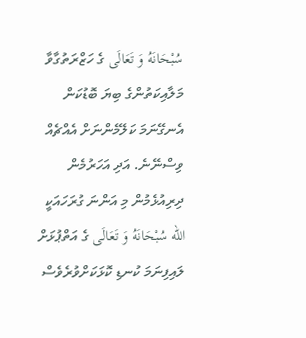سُبْحَانَهُ وَ تَعَالَى ގެ ހަޒްރަތުގާވާ މަލާއިކަތުންގެ ބިޔަ ބޮޑުކަން އެނގޭނަމަ ކަލޭމެންނަށް އެއްޗެއް ވިސްނޭނެ. އަދި އަހަރުމެން ދިރިއުޅެމުން މި އަންނަ ގުރަހައަކީ الله سُبْحَانَهُ وَ تَعَالَى ގެ އަތްޕުޅަށް ލައިފިނަމަ ކުނޑި ކޮޅަކަށްވުރެވެސް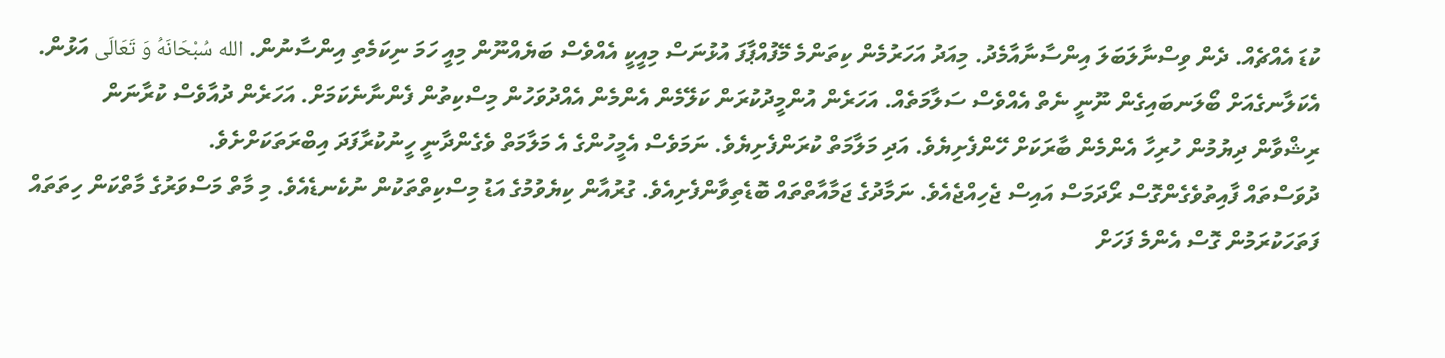ކުޑަ އެއްޗެއް. ދެން ވިސްނާލަބަލަ އިންސާނާއާމެދު. މިއަދު އަހަރުމެން ކިތަންމެ މޭފުއްޕާފަ އުޅުނަސް މިއީކީ އެއްވެސް ބަޔެއްނޫން މިއީ ހަމަ ނިކަމެތި އިންސާނުން. الله سُبْحَانَهُ وَ تَعَالَى އަޅުން. އެކަލާނގެއަށް ބޯލަނބައިގެން ނޫނީ ނެތް އެއްވެސް ސަލާމަތެއް. އަހަރެން އުންމީދުކުރަން ކަލޭމެން އެންމެން އެއްދުވަހުން މިސްކިތުން ފެންނާނެކަމަށް. އަހަރެން ދުއާވެސް ކުރާނަން
ރިޝްވާން ދިޔުމުން ހުރިހާ އެންމެން ބާރަކަށް ހޭންފެށިޔެވެ. އަދި މަލާމަތް ކުރަންފެށިޔެވެ. ނަމަވެސް އެމީހުންގެ އެ މަލާމަތް ވެގެންދާނީ ހީނުކުރާފަދަ އިބްރަތަކަށްށެވެ.
ދުވަސްތައް ފާއިތުވެގެންގޮސް ރޯދަމަސް އައިސް ޖެހިއްޖެއެވެ. ނަމާދުގެ ޖަމާއާތްތައް ބޮޑެތިވާންފެށިއެވެ. ގުރުއާން ކިޔެވުމުގެ އަޑު މިސްކިތްތަކުން ނުކެނޑެއެވެ. މި މާތް މަސްވަރުގެ މާތްކަން ހިތަތައް ފަތަހަކުރަމުން ގޮސް އެންމެ ފަހަށް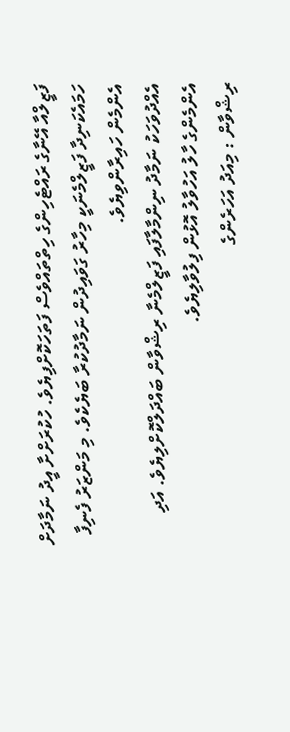ފަޒީލްއާ އޭނާގެ ރައްޓެހިންގެ ހިތްތައްވެސް ފަތަހަކޮށްފިޔެވެ. ހުކުރަށްށާ އީދު ނަމާދަށް ހަމައެކަނިދާ ފަޒީލްމެނަކީ މިހާރު ގަވައިދުން ނަމާދުކުރާ ބަޔެކެވެ. މި މަންޒަރު ފެނިފާ އެންމެން ހައިރާންވިޔެވެ.
އެއްދުވަހަކު ނަމާދު ނިންމާލާފައި ފަޒީލްމެނާ ރިޝްވާން ބައްދަލްކޮށްލިޔެވެ. އަދި އެންމެންގެ ހާލު އަހުވާލު އޮޅުން ފިލުވާލިޔެވެ.
ރިޝްވާން : މިއަދު އަހަރެންގެ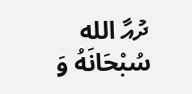ދުއާ الله سُبْحَانَهُ وَ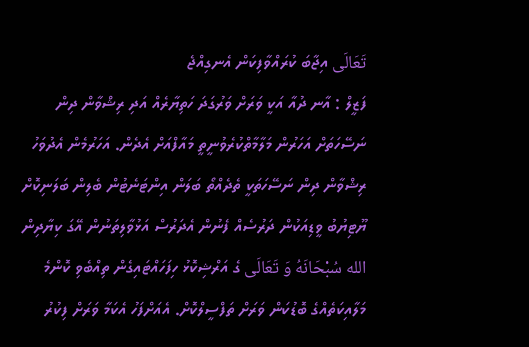تَعَالَى އިޖާބަ ކުރައްވާފިކަން އެނގިއްޖެ
ފަޒީލް : އާނ ދުއާ އަކީ ވަރަށް ވަރުގަދަ ހަތިޔާރެއް އަދި ރިޝްވާން ދިން ނަސޭހަތަށް އަހަރުން މަލާމާތްކުރެވުނީތީ މައާފްއަށް އެދެން. އަހަރުމެން އެދުވަހު ރިޝްވާން ދިން ނަސޭހަތަކީ ތެދެއްތޯ ބަލަން އިންޓަނެޓުން ބެލިން ބަލަނިކޮށް ޔޫޓިޔުބު ވީޑިއަކުން ދަރުސެއް ފެނުން އެދަރުސް އަޅުވާލިތަނުން އޭގަ ކިޔާދިން الله سُبْحَانَهُ وَ تَعَالَى ގެ އަރްޝިކޮޅު ހިފަހައްޓައިގެން ތިއްބެވި ކޮންމެ މަލާއިކަތެއްގެ ބޮޑުކަން ވަރަށް ތަފްސީލްކޮށް. އެއަށްފަހު އެކަމާ ވަރަށް ފިކުރު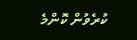ކުރެވުން ކޮންމެ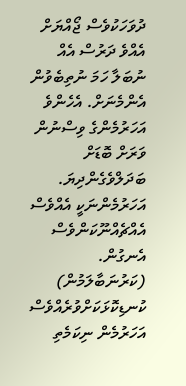ދުވަހަކުވެސް ޖޯއްޔަށް އެއްވެ ދަރުސް އެއް ނުބަލާ ހަމަ ނުތިބެވުން އެންމެނަށް. އެހެންވެ އަހަރުމެންގެ ވިސްނުން ވަރަށް ބޮޑަށް ބަދަލްވެގެންދިޔަ. އަހަރުމެންނަކީ އެއްވެސް އެއްޗެއްނޫކަންވެސް އެނގުން. (ކަރުނަބާލަމުން) ކުނޑިކޮޅަކަށްވުރެއްވެސް އަހަރުމެން ނިކަމެތި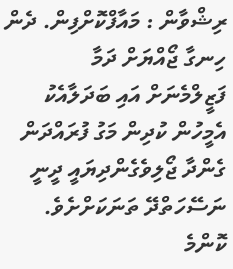ރިޝްވާން : މައާފްކޮށްފިން. ދެން ހިނގާ ޖޯއްޔަށް ދަމާ
ފަޒީލްމެނަށް އައި ބަދަލާއެކު އެމީހުން ކުދިން މަގު ފުރައްދަން ގެންދާ ޖޯލިވެގެންދިޔައީ ދީނީ ނަސޭހަތްދޭ ތަނަކަށްށެވެ. ކޮންމެ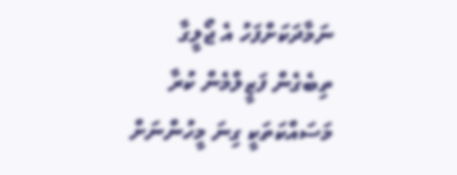ނަމާދަކަށްފަހު އެ ޖޯލީގާ ތިބެގެން ފަޒީލްމެން ކުރާ މަސައްކަތަކީ ގިނަ މީހުންނަށް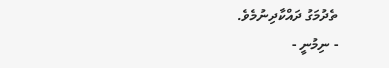ތެދުމަގު ދައްކާދިނުމެވެ.
- ނިމުނީ -